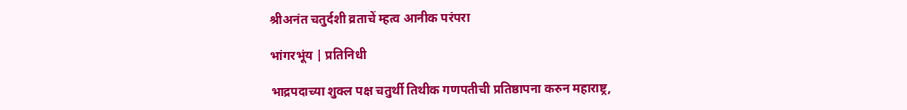श्रीअनंत चतुर्दशी व्रताचें म्हत्व आनीक परंपरा

भांगरभूंय | प्रतिनिधी

भाद्रपदाच्या शुक्ल पक्ष चतुर्थी तिथीक गणपतीची प्रतिष्ठापना करुन महाराष्ट्र,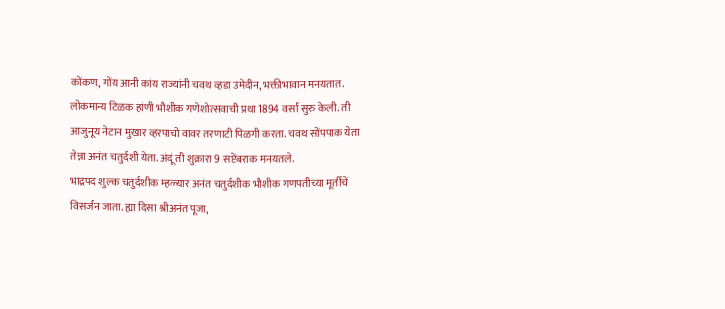कोंकण, गोंय आनी कांय राज्यांनी चवथ व्हडा उमेदीन, भक्तीभावान मनयतात. लोकमान्य टिळक हांणी भौशीक गणेशोत्सवाची प्रथा 1894 वर्सां सुरु केली. ती आजुनूय नेटान मुखार व्हरपाचो वावर तरणाटी पिळगी करता. चवथ सोंपपाक येता तेन्ना अनंत चतुर्दशी येता. अंदूं ती शुक्रारा 9 सप्टेंबराक मनयतले.
भाद्रपद शुल्क चतुर्दशीक म्हळ्यार अनंत चतुर्दशीक भौशीक गणपतीच्या मूर्तीचें विसर्जन जाता. ह्या दिसा श्रीअनंत पूजा,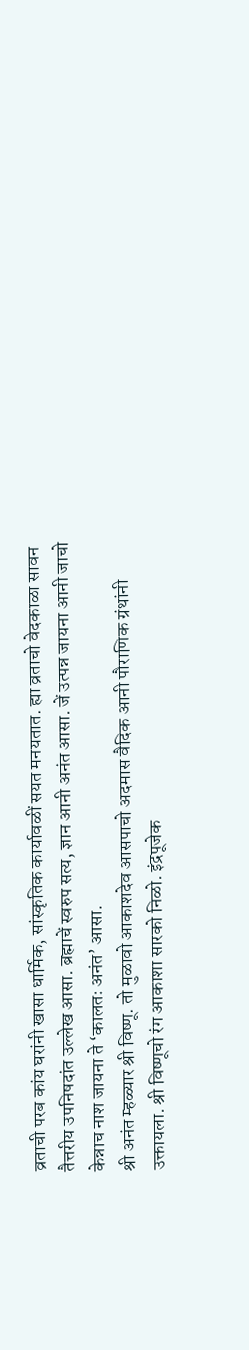व्रताची परब कांय घरांनी खासा धार्मिक, सांस्कृतिक कार्यावळीं सयत मनयतात. ह्या व्रताचो वेदकाळा सावन तैत्तरीय उपनिषदांत उल्लेख आसा. ब्रह्माचें स्वरुप सत्य, ज्ञान आनी अनंत आसा. जें उत्पन्न जायना आनी जाचो केन्नाच नाश जायना ते ‘कालतः अनंत’ आसा.
श्री अनंत म्हळ्यार श्री विष्णू. तो मुळावो आकाशदेव आसपाचो अदमास वैदिक आनी पौराणिक ग्रंथांनी उक्तायला. श्री विष्णूचो रंग आकाशा सारको निळो. इंद्रपूजेक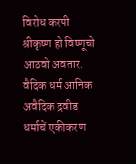विरोध करपी श्रीकृष्ण हो विष्णूचो आठवो अवतार. वैदिक धर्म आनिक अवैदिक द्रवीड धर्माचें एकीकरण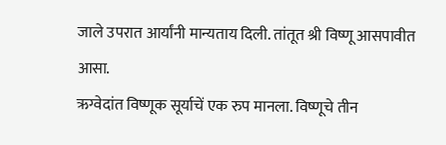जाले उपरात आर्यांनी मान्यताय दिली. तांतूत श्री विष्णू आसपावीत आसा.
ऋग्वेदांत विष्णूक सूर्याचें एक रुप मानला. विष्णूचे तीन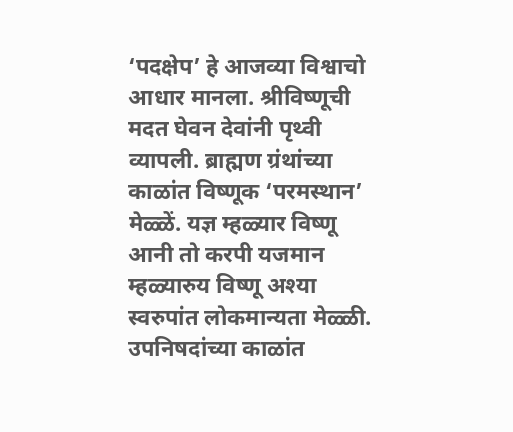‘पदक्षेप’ हे आजव्या विश्वाचो आधार मानला. श्रीविष्णूची मदत घेवन देवांनी पृथ्वी व्यापली. ब्राह्मण ग्रंथांच्या काळांत विष्णूक ‘परमस्थान’ मेळ्ळें. यज्ञ म्हळ्यार विष्णू आनी तो करपी यजमान म्हळ्यारुय विष्णू अश्या स्वरुपांत लोकमान्यता मेळ्ळी. उपनिषदांच्या काळांत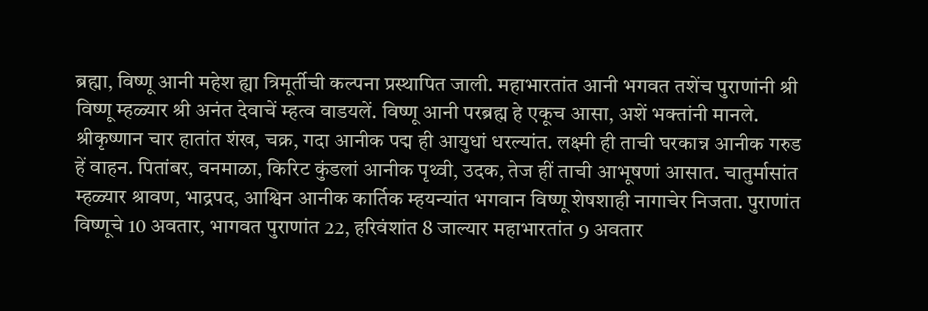ब्रह्मा, विष्णू आनी महेश ह्या त्रिमूर्तीची कल्पना प्रस्थापित जाली. महाभारतांत आनी भगवत तशेंच पुराणांनी श्री विष्णू म्हळ्यार श्री अनंत देवाचें म्हत्व वाडयलें. विष्णू आनी परब्रह्म हे एकूच आसा, अशें भक्तांनी मानले.
श्रीकृष्णान चार हातांत शंख, चक्र, गदा आनीक पद्म ही आयुधां धरल्यांत. लक्ष्मी ही ताची घरकान्न आनीक गरुड हें वाहन. पितांबर, वनमाळा, किरिट कुंडलां आनीक पृथ्वी, उदक, तेज हीं ताची आभूषणां आसात. चातुर्मासांत म्हळ्यार श्रावण, भाद्रपद, आश्विन आनीक कार्तिक म्हयन्यांत भगवान विष्णू शेषशाही नागाचेर निजता. पुराणांत विष्णूचे 10 अवतार, भागवत पुराणांत 22, हरिवंशांत 8 जाल्यार महाभारतांत 9 अवतार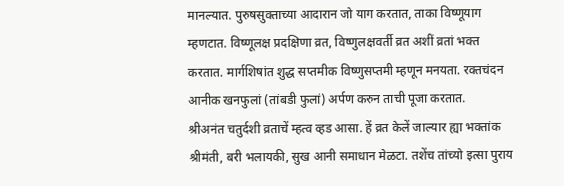मानल्यात. पुरुषसुक्ताच्या आदारान जो याग करतात, ताका विष्णूयाग म्हणटात. विष्णूलक्ष प्रदक्षिणा व्रत, विष्णुलक्षवर्ती व्रत अशीं व्रतां भक्त करतात. मार्गशिषांत शुद्ध सप्तमीक विष्णुसप्तमी म्हणून मनयता. रक्तचंदन आनीक खनफुलां (तांबडी फुलां) अर्पण करुन ताची पूजा करतात.
श्रीअनंत चतुर्दशी व्रताचें म्हत्व व्हड आसा. हें व्रत केलें जाल्यार ह्या भक्तांक श्रीमंती, बरी भलायकी, सुख आनी समाधान मेळटा. तशेंच तांच्यो इत्सा पुराय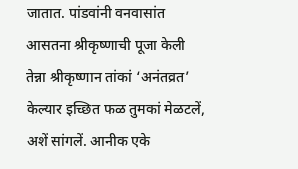जातात. पांडवांनी वनवासांत आसतना श्रीकृष्णाची पूजा केली तेन्ना श्रीकृष्णान तांकां ‘अनंतव्रत’ केल्यार इच्छित फळ तुमकां मेळटलें, अशें सांगलें. आनीक एके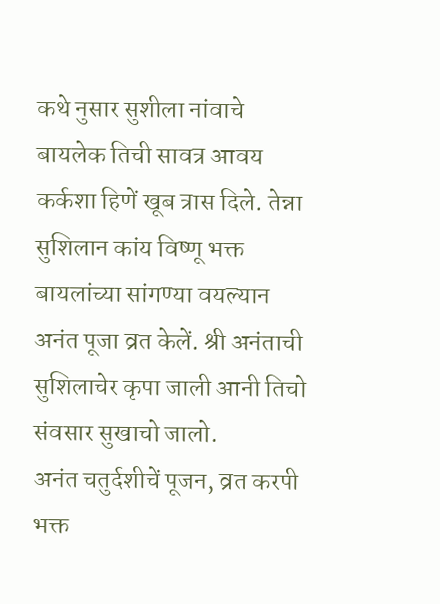कथे नुसार सुशीला नांवाचे बायलेक तिची सावत्र आवय कर्कशा हिणें खूब त्रास दिले. तेन्ना सुशिलान कांय विष्णू भक्त बायलांच्या सांगण्या वयल्यान अनंत पूजा व्रत केलें. श्री अनंताची सुशिलाचेर कृपा जाली आनी तिचो संवसार सुखाचो जालो.
अनंत चतुर्दशीचें पूजन, व्रत करपी भक्त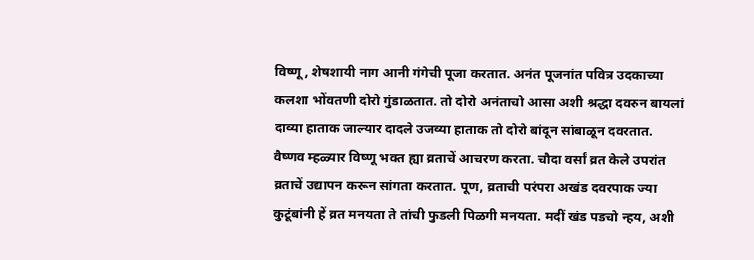विष्णू, शेषशायी नाग आनी गंगेची पूजा करतात. अनंत पूजनांत पवित्र उदकाच्या कलशा भोंवतणी दोरो गुंडाळतात. तो दोरो अनंताचो आसा अशी श्रद्धा दवरुन बायलां दाव्या हाताक जाल्यार दादले उजव्या हाताक तो दोरो बांदून सांबाळून दवरतात. वैष्णव म्हळ्यार विष्णू भक्त ह्या व्रताचें आचरण करता. चौदा वर्सां व्रत केले उपरांत व्रताचें उद्यापन करून सांगता करतात. पूण, व्रताची परंपरा अखंड दवरपाक ज्या कुटूंबांनी हें व्रत मनयता ते तांची फुडली पिळगी मनयता. मदीं खंड पडचो न्हय, अशी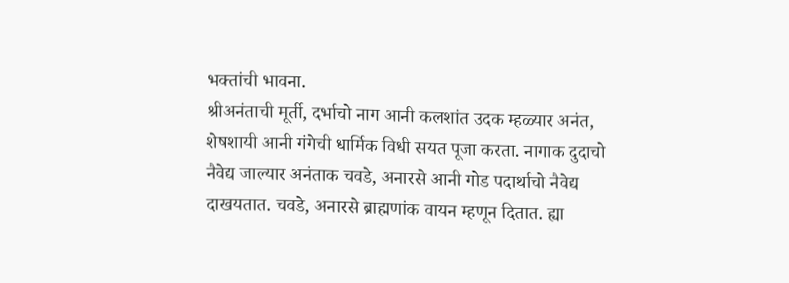भक्तांची भावना.
श्रीअनंताची मूर्ती, दर्भाचो नाग आनी कलशांत उदक म्हळ्यार अनंत, शेषशायी आनी गंगेची धार्मिक विधी सयत पूजा करता. नागाक दुदाचो नैवेद्य जाल्यार अनंताक चवडे, अनारसे आनी गोड पदार्थाचो नैवेद्य दाखयतात. चवडे, अनारसे ब्राह्मणांक वायन म्हणून दितात. ह्या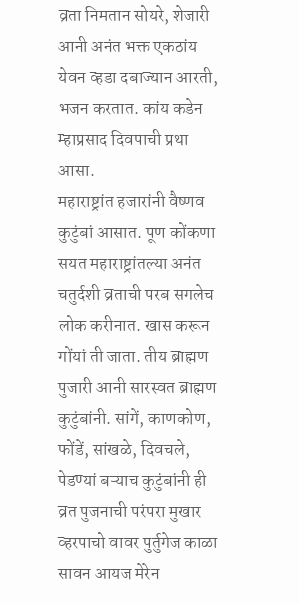व्रता निमतान सोयरे, शेजारी आनी अनंत भक्त एकठांय येवन व्हडा दबाज्यान आरती, भजन करतात. कांय कडेन म्हाप्रसाद दिवपाची प्रथा आसा.
महाराष्ट्रांत हजारांनी वैष्णव कुटुंबां आसात. पूण कोंकणा सयत महाराष्ट्रांतल्या अनंत चतुर्दशी व्रताची परब सगलेच लोक करीनात. खास करून गोंयां ती जाता. तीय ब्राह्मण पुजारी आनी सारस्वत ब्राह्मण कुटुंबांनी. सांगें, काणकोण, फोंडें, सांखळे, दिवचले, पेडण्यां बऱ्याच कुटुंबांनी ही व्रत पुजनाची परंपरा मुखार व्हरपाचो वावर पुर्तुगेज काळा सावन आयज मेरेन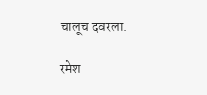चालूच दवरला.

रमेश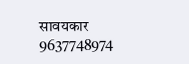सावयकार
9637748974